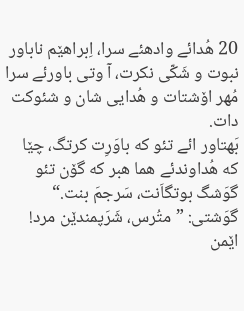20 هُدائے وادهئے سرا، اِبراهێم ناباور نبوت و شَکّی نکرت، آ وتی باورئے سرا مُهر اۆشتات و هُدایی شان و شئوکت دات.
بَهتاور ائے تئو که باوَرِت کرتگ، چێا که هُداوندئے هما هبر که گۆن تئو گوَشگ بوتگاَنت، سَرجمَ بنت.“
گوَشتی: ”متُرس، شَرَپمندێن مرد! اێمن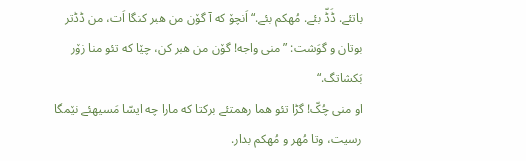باتئے. ڈَڈّ بئے. مُهکم بئے.“ اَنچۆ که آ گۆن من هبر کنگا اَت، من ڈڈتر بوتان و گوَشت: ”منی واجه! گۆن من هبر کن، چێا که تئو منا زۆر بَکشاتگ.“
او منی چُکّ! گڑا تئو هما رهمتئے برکتا که مارا چه ایسّا مَسیهئے نێمگا رسیت، وتا مُهر و مُهکم بدار.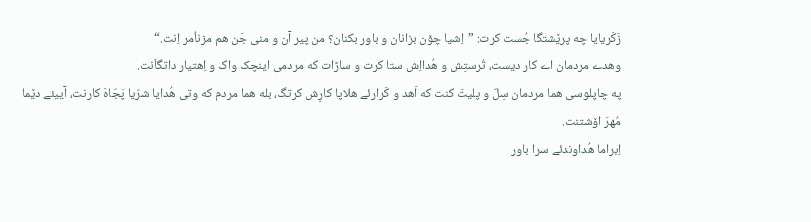زَکَریایا چه پرێشتگا جُست کرت: ”اِشیا چۆن بزانان و باور بکنان؟ من پیر آن و منی جَن هم مزناُمر اِنت.“
وهدے مردمان اے کار دیست، تُرستِش و هُدااِش ستا کرت و ساڑات که مردمی اینچک واک و اِهتیار داتگاَنت.
په چاپلوسی هما مردمان سِلّ و پلیتَ کنت که اَهد و کَرارئے هلاپا کارِش کرتگ، بله هما مردم که وتی هُدایا شرّیا پَجّاهَ کارنت، آییئے دێما مُهرَ اۆشتنت.
اِبراما هُداوندئے سرا باور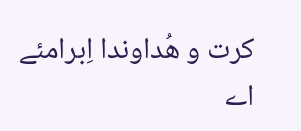کرت و هُداوندا اِبرامئے اے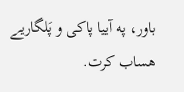باور، په آییا پاکی و پَلگاریے هساب کرت.